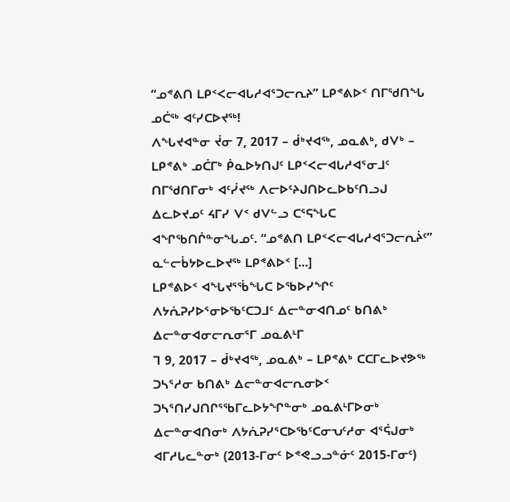“ᓄᕝᕕᑎ ᒪᑭᑉᐸᓕᐊᒐᓱᐊᕐᑐᓕᕆᔨ” ᒪᑭᕝᕕᐅᑉ ᑎᒥᖁᑎᖓ ᓄᑖᖅ ᐊᑦᓯᑕᐅᔪᖅ!
ᐱᖓᔪᐊᓐᓂ ᔫᓂ 7, 2017 – ᑰᒃᔪᐊᖅ, ᓄᓇᕕᒃ, ᑯᐯᒃ – ᒪᑭᕝᕕᒃ ᓄᑖᒥᒃ ᑮᓇᐅᔭᑎᒍᑦ ᒪᑭᑉᐸᓕᐊᒐᓱᐊᕐᓂᒧᑦ ᑎᒥᖁᑎᒥᓂᒃ ᐊᑦᓰᔪᖅ ᐱᓕᐅᑦᔨᒍᑎᐅᓚᐅᑲᑦᑎᓗᒍ ᐃᓚᐅᔪᓄᑦ ᔦᒥᓯ ᐯᑉ ᑯᐯᓪᓗ ᑕᕐᕋᖓᑕ ᐊᖏᖃᑎᒌᓐᓂᖓᓄᑦ. “ᓄᕝᕕᑎ ᒪᑭᑉᐸᓕᐊᒐᓱᐊᕐᑐᓕᕆᔩᑦ” ᓇᓪᓕᑳᔭᐅᓚᐅᔪᖅ ᒪᑭᕝᕕᐅᑉ […]
ᒪᑭᕝᕕᐅᑉ ᐊᖓᔪᕐᖄᖓᑕ ᐅᖃᐅᓯᖏᑦ ᐱᔭᕇᕈᓯᐅᕐᓂᐅᖃᑦᑕᑐᒧᑦ ᐃᓕᓐᓂᐊᑎᓄᑦ ᑲᑎᕕᒃ ᐃᓕᓐᓂᐊᓂᓕᕆᓂᕐᒥ ᓄᓇᕕᒻᒥ
ᒣ 9, 2017 – ᑰᒃᔪᐊᖅ, ᓄᓇᕕᒃ – ᒪᑭᕝᕕᒃ ᑕᑕᒥᓚᐅᔪᕗᖅ ᑐᓴᕐᓱᓂ ᑲᑎᕕᒃ ᐃᓕᓐᓂᐊᓕᕆᓂᐅᑉ ᑐᓴᕐᑎᓯᒍᑎᒋᕐᖃᒥᓚᐅᔭᖏᓐᓂᒃ ᓄᓇᕕᒻᒥᐅᓂᒃ ᐃᓕᓐᓂᐊᑎᓂᒃ ᐱᔭᕇᕈᓯᕐᑕᐅᖃᑦᑕᓂᕃᑦᓱᓂ ᐊᕐᕌᒍᓂᒃ ᐊᒥᓱᒐᓚᓐᓂᒃ (2013-ᒥᓂᑦ ᐅᕝᕙᓗᓗᓐᓃᑦ 2015-ᒥᓂᑦ)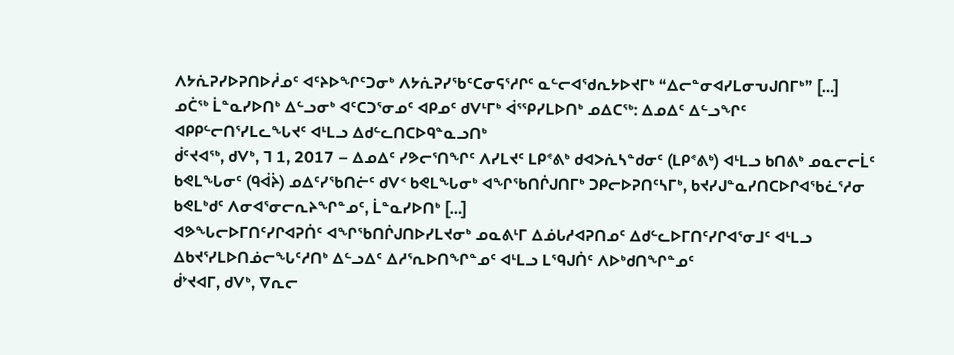ᐱᔭᕇᕈᓯᐅᕈᑎᐅᓲᓄᑦ ᐊᑦᔨᐅᖏᑦᑐᓂᒃ ᐱᔭᕇᕈᓯᖃᑦᑕᓂᕋᕐᓱᒋᑦ ᓇᓪᓕᐊᖁᕆᔭᐅᔪᒥᒃ “ᐃᓕᓐᓂᐊᓯᒪᓂᕃᒍᑎᒥᒃ” […]
ᓄᑖᖅ ᒫᓐᓇᓯᐅᑎᒃ ᐃᓪᓗᓂᒃ ᐊᑦᑕᑐᕐᓂᓄᑦ ᐊᑭᓄᑦ ᑯᐯᒻᒥᒃ ᐋᕐᕿᓯᒪᐅᑎᒃ ᓄᐃᑕᖅ: ᐃᓄᐃᑦ ᐃᓪᓗᖏᑦ ᐊᑭᑭᓪᓕᑎᕐᓯᒪᓚᖓᔪᑦ ᐊᒻᒪᓗ ᐃᑯᓪᓚᑎᑕᐅᑫᓐᓇᓗᑎᒃ
ᑰᑦᔪᐊᖅ, ᑯᐯᒃ, ᒣ 1, 2017 – ᐃᓄᐃᑦ ᓯᕗᓕᕐᑎᖏᑦ ᐱᓯᒪᔪᑦ ᒪᑭᕝᕕᒃ ᑯᐊᐳᕇᓴᓐᑯᓂᑦ (ᒪᑭᕝᕕᒃ) ᐊᒻᒪᓗ ᑲᑎᕕᒃ ᓄᓇᓕᓕᒫᑦ ᑲᕙᒪᖓᓂᑦ (ᑫᐋᔩ) ᓄᐃᑦᓯᖃᑎᓖᑦ ᑯᐯᑉ ᑲᕙᒪᖓᓂᒃ ᐊᖏᖃᑎᒌᒍᑎᒥᒃ ᑐᑭᓕᐅᕈᑎᑦᓴᒥᒃ, ᑲᔪᓯᒍᓐᓇᓯᑎᑕᐅᒋᐊᖃᓛᕐᓱᓂ ᑲᕙᒪᒃᑯᑦ ᐱᓂᐊᕐᓂᓕᕆᔨᖏᓐᓄᑦ, ᒫᓐᓇᓯᐅᑎᒃ […]
ᐊᕗᖓᓕᐅᒥᑎᑦᓯᒋᐊᕈᑏᑦ ᐊᖏᖃᑎᒌᒍᑎᐅᓯᒪᔪᓂᒃ ᓄᓇᕕᒻᒥ ᐃᓅᒐᓱᐊᕈᑎᓄᑦ ᐃᑯᓪᓚᐅᒥᑎᑦᓯᒋᐊᕐᓂᒧᑦ ᐊᒻᒪᓗ ᐃᑲᔪᕐᓯᒪᐅᑎᓅᓕᖓᑦᓱᑎᒃ ᐃᓪᓗᐃᑦ ᐃᓱᕐᕆᐅᑎᖏᓐᓄᑦ ᐊᒻᒪᓗ ᒪᙯᒍᑏᑦ ᐱᐅᒃᑯᑎᖏᓐᓄᑦ
ᑰᔾᔪᐊᒥ, ᑯᐯᒃ, ᐁᕆᓕ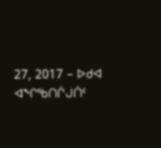27, 2017 – ᐅᑯᐊ ᐊᖏᖃᑎᒌᒍᑏᑦ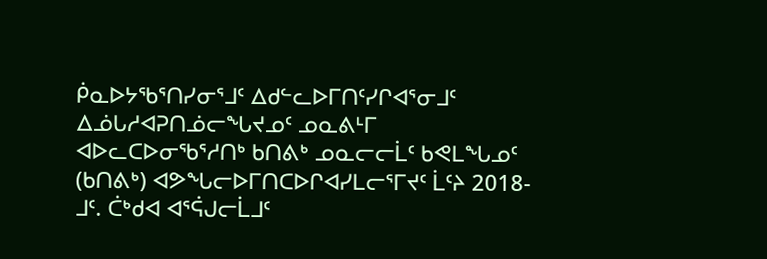ᑮᓇᐅᔭᖃᕐᑎᓯᓂᕐᒧᑦ ᐃᑯᓪᓚᐅᒥᑎᑦᓯᒋᐊᕐᓂᒧᑦ ᐃᓅᒐᓱᐊᕈᑎᓅᓕᖓᔪᓄᑦ ᓄᓇᕕᒻᒥ ᐊᐅᓚᑕᐅᓂᖃᕐᓱᑎᒃ ᑲᑎᕕᒃ ᓄᓇᓕᓕᒫᑦ ᑲᕙᒪᖓᓄᑦ (ᑲᑎᕕᒃ) ᐊᕗᖓᓕᐅᒥᑎᑕᐅᒋᐊᓯᒪᓕᕐᒥᔪᑦ ᒫᑦᔨ 2018-ᒧᑦ. ᑖᒃᑯᐊ ᐊᕐᕌᒍᓕᒫᒧᑦ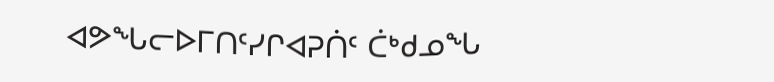ᐊᕗᖓᓕᐅᒥᑎᑦᓯᒋᐊᕈᑏᑦ ᑖᒃᑯᓄᖓ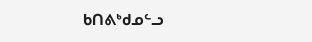ᑲᑎᕕᒃᑯᓄᓪᓗ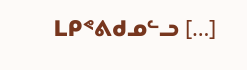ᒪᑭᕝᕕᑯᓄᓪᓗ […]